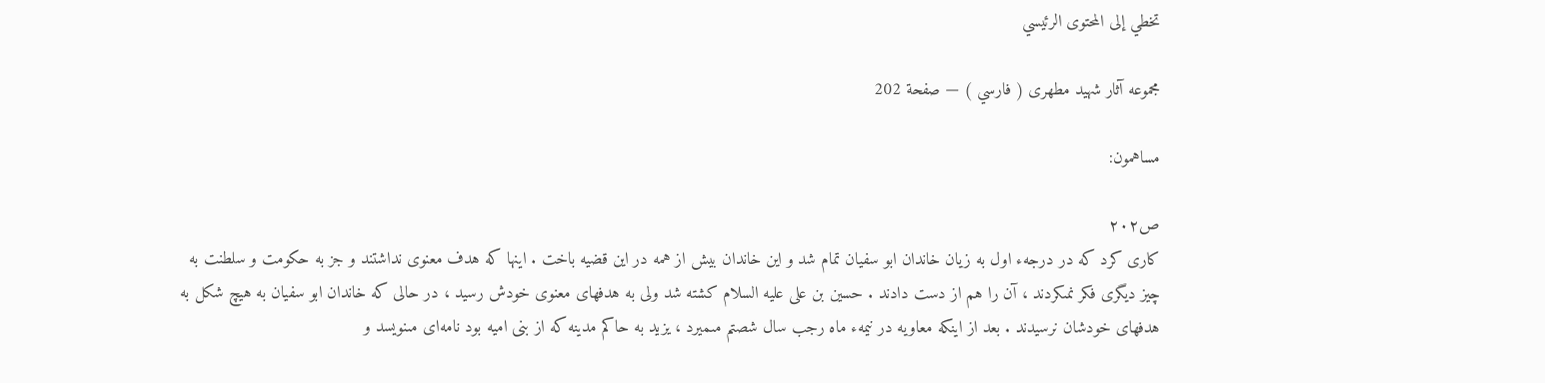تخطي إلى المحتوى الرئيسي

مجموعه آثار شهيد مطهرى ( فارسي ) — صفحة 202

مساهمون:

ص٢٠٢
كارى كرد كه در درجهء اول به زيان خاندان ابو سفيان تمام شد و اين خاندان بيش از همه در اين قضيه باخت . اينها كه هدف معنوى نداشتند و جز به حكومت و سلطنت به چيز ديگرى فكر نمىكردند ، آن را هم از دست دادند . حسين بن على عليه السلام كشته شد ولى به هدفهاى معنوى خودش رسيد ، در حالى كه خاندان ابو سفيان به هيچ شكل به هدفهاى خودشان نرسيدند . بعد از اينكه معاويه در نيمهء ماه رجب سال شصتم مىميرد ، يزيد به حاكم مدينه كه از بنى اميه بود نامه‌اى مىنويسد و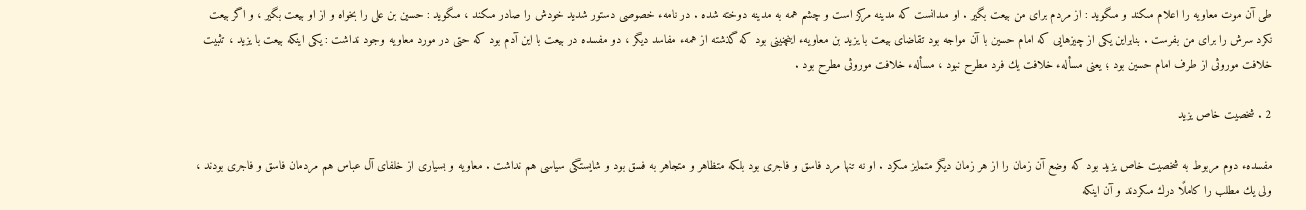طى آن موت معاويه را اعلام مىكند و مىگويد : از مردم براى من بيعت بگير . او مىدانست كه مدينه مركز است و چشم همه به مدينه دوخته شده . در نامهء خصوصى دستور شديد خودش را صادر مىكند ، مىگويد : حسين بن على را بخواه و از او بيعت بگير ، و اگر بيعت نكرد سرش را براى من بفرست . بنابراين يكى از چيزهايى كه امام حسين با آن مواجه بود تقاضاى بيعت با يزيد بن معاويهء اينچنينى بود كه گذشته از همهء مفاسد ديگر ، دو مفسده در بيعت با اين آدم بود كه حتى در مورد معاويه وجود نداشت : يكى اينكه بيعت با يزيد ، تثبيت خلافت موروثى از طرف امام حسين بود ؛ يعنى مسألهء خلافت يك فرد مطرح نبود ، مسألهء خلافت موروثى مطرح بود .

2 . شخصيت خاص يزيد

مفسدهء دوم مربوط به شخصيت خاص يزيد بود كه وضع آن زمان را از هر زمان ديگر متمايز مىكرد . او نه تنها مرد فاسق و فاجرى بود بلكه متظاهر و متجاهر به فسق بود و شايستگى سياسى هم نداشت . معاويه و بسيارى از خلفاى آل عباس هم مردمان فاسق و فاجرى بودند ، ولى يك مطلب را كاملًا درك مىكردند و آن اينكه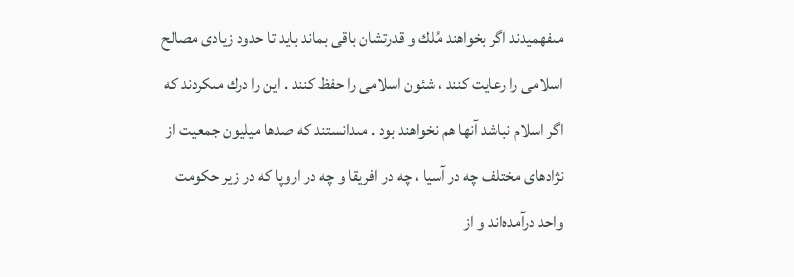مىفهميدند اگر بخواهند مُلك و قدرتشان باقى بماند بايد تا حدود زيادى مصالح اسلامى را رعايت كنند ، شئون اسلامى را حفظ كنند . اين را درك مىكردند كه اگر اسلام نباشد آنها هم نخواهند بود . مىدانستند كه صدها ميليون جمعيت از نژادهاى مختلف چه در آسيا ، چه در افريقا و چه در اروپا كه در زير حكومت واحد درآمده‌اند و از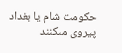حكومت شام يا بغداد پيروى مىكنند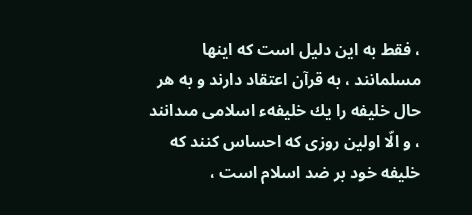، فقط به اين دليل است كه اينها مسلمانند ، به قرآن اعتقاد دارند و به هر حال خليفه را يك خليفهء اسلامى مىدانند ، و الّا اولين روزى كه احساس كنند كه خليفه خود بر ضد اسلام است ،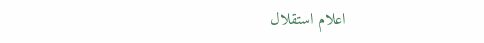اعلام استقلال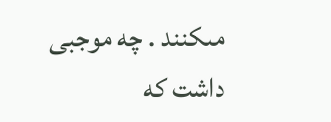مىكنند . چه موجبى داشت كه